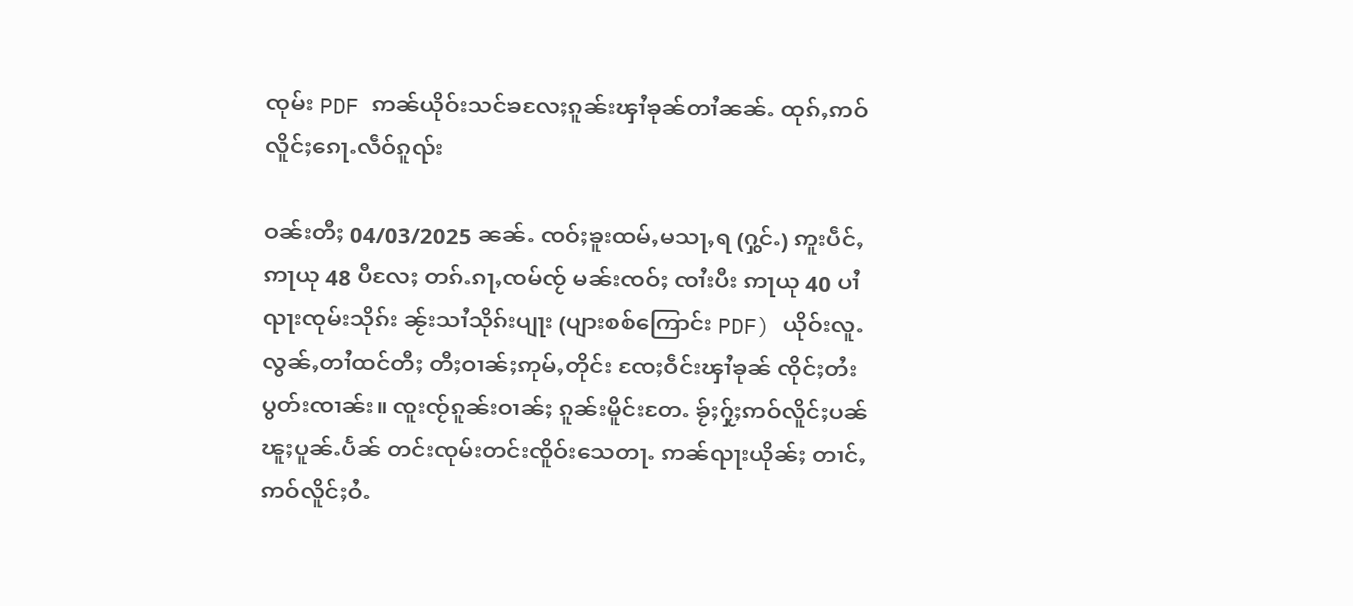ၸုမ်း PDF ဢၼ်ယိုဝ်းသင်ၶလႄႈၵူၼ်းၾၢႆၶုၼ်တၢႆၼၼ်ႉ ထုၵ်ႇဢဝ်လိူင်ႈၵေႃႉလဵဝ်ၵူၺ်း

ဝၼ်းတီႈ 04/03/2025 ၼၼ်ႉ ၸဝ်ႈၶူးထမ်ႇမသႃႇရ (ႁွင်ႉ) ဢူးပဵင်ႇ ဢႃယု 48 ပီလႄႈ တၵ်ႉၵႃႇၸမ်ၸႂ် မၼ်းၸဝ်ႈ ၸၢႆးပီး ဢႃယု 40 ပၢႆ ၺႃးၸုမ်းသိုၵ်း ၼႂ်းသၢႆသိုၵ်းပျႃး (ပျားစစ်ကြောင်း PDF) ယိုဝ်းလူႉ လွၼ်ႇတၢႆထင်တီႈ တီႈဝၢၼ်ႈဢုမ်ႇတိုင်း ၸႄႈဝဵင်းၾၢႆၶုၼ် ၸိုင်ႈတႆးပွတ်းၸၢၼ်း။ ၸူးၸႂ်ၵူၼ်းဝၢၼ်ႈ ၵူၼ်းမိူင်းတႄႉ ၶႂ်ႈႁႂ်ႈဢဝ်လိူင်ႈပၼ် ၽူႈပူၼ်ႉပႅၼ် တင်းၸုမ်းတင်းၸိူဝ်းသေတႃႉ ဢၼ်ၺႃးယိုၼ်ႈ တၢင်ႇဢဝ်လိူင်ႈဝႆႉ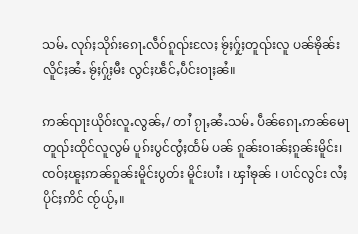သမ်ႉ လုၵ်ႈသိုၵ်းၵေႃႉလဵဝ်ၵူၺ်းလႄႈ ၶႂ်ႈႁႂ်ႈတူၺ်းလူ ပၼ်ၶိုၼ်းလိူင်ႈၼႆႉ ၶႂ်ႈႁႂ်ႈမီး လွင်ႈၽဵင်ႇပဵင်းဝႃႈၼႆ။

ဢၼ်ၺႃးယိုဝ်းလူႉလွၼ်ႇ/ တၢႆ ၵႂႃႇၼႆႉသမ်ႉ ပဵၼ်ၵေႃႉဢၼ်မေႃတူၺ်းထိုင်လူလွမ် ပူၵ်းပွင်ၸွႆႈထႅမ် ပၼ် ၵူၼ်းဝၢၼ်ႈၵူၼ်းမိူင်း၊ ၸဝ်ႈၽူႈဢၼ်ၵူၼ်းမိူင်းပွတ်း မိူင်းပၢႆး ၊ ၾၢႆၶုၼ် ၊ ပၢင်လွင်း လႆႈပိုင်ႈဢိင် ၸႂ်ယႂ်ႇ။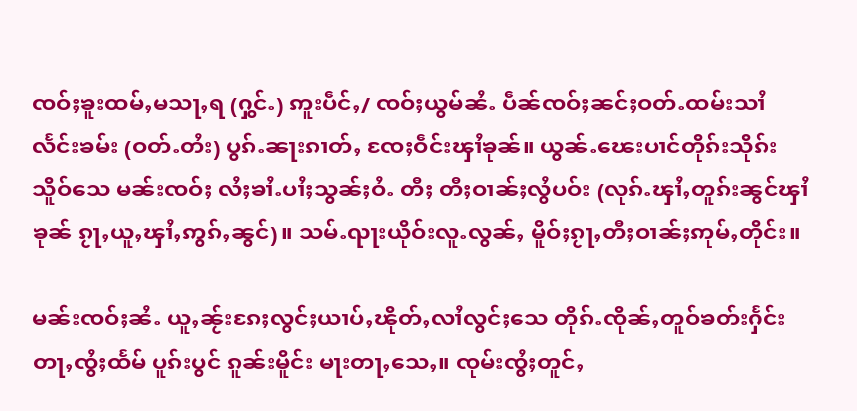ၸဝ်ႈၶူးထမ်ႇမသႃႇရ (ႁွင်ႉ) ဢူးပဵင်ႇ/ ၸဝ်ႈယွမ်ၼႆႉ ပဵၼ်ၸဝ်ႈၼင်ႈဝတ်ႉထမ်းသၢႆလႅင်းၶမ်း (ဝတ်ႉတႆး) ပွၵ်ႉၼႃးၵၢတ်ႇ ၸႄႈဝဵင်းၾၢႆၶုၼ်။ ယွၼ်ႉၽေးပၢင်တိုၵ်းသိုၵ်းသိူဝ်သေ မၼ်းၸဝ်ႈ လႆႈၶၢႆႉပၢႆႈသွၼ်ႈဝႆႉ တီႈ တီႈဝၢၼ်ႈလွႆပဝ်း (လုၵ်ႉၾၢႆႇတူၵ်းၼွင်ၾၢႆၶုၼ် ၵႂႃႇယူႇၾၢႆႇဢွၵ်ႇၼွင်)။ သမ်ႉၺႃးယိုဝ်းလူႉလွၼ်ႇ မိူဝ်ႈၵႂႃႇတီႈဝၢၼ်ႈဢုမ်ႇတိုင်း။

မၼ်းၸဝ်ႈၼႆႉ ယူႇၼႂ်းၵႄႈလွင်ႈယၢပ်ႇၽိုတ်ႇလၢႆလွင်ႈသေ တိုၵ်ႉၸိုၼ်ႇတူဝ်ၶတ်းႁႅင်းတႃႇၸွႆႈထႅမ် ပူၵ်းပွင် ၵူၼ်းမိူင်း မႃးတႃႇသေႇ။ ၸုမ်းၸွႆႈတူင်ႇ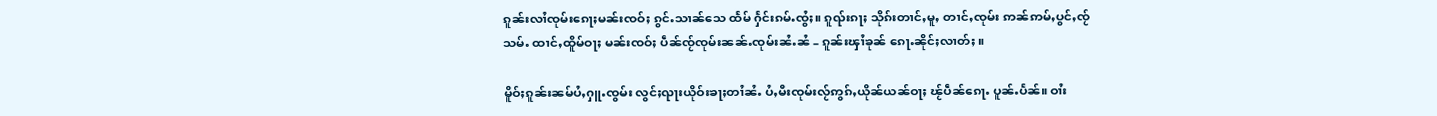ၵူၼ်းလၢႆၸုမ်းၵေႃႈမၼ်းၸဝ်ႈ ၵွင်ႉသၢၼ်သေ ထႅမ် ႁႅင်းၵမ်ႉၸွႆႈ။ ၵူၺ်းၵႃႈ သိုၵ်းတၢင်ႇမူႇ တၢင်ႇၸုမ်း ဢၼ်ဢမ်ႇပွင်ႇၸႂ်သမ်ႉ ထၢင်ႇထိူမ်ဝႃႈ မၼ်းၸဝ်ႈ ပဵၼ်ၸႂ်ၸုမ်းၼၼ်ႉၸုမ်းၼႆႉၼႆ – ၵူၼ်းၾၢႆၶုၼ် ၵေႃႉၼိုင်ႈလၢတ်ႈ ။

မိူဝ်ႈၵူၼ်းၼမ်ပႆႇႁူႉၸွမ်း လွင်ႈၺႃးယိုဝ်းၶႃႈတၢႆၼႆႉ ပႆႇမီးၸုမ်းလႂ်ဢွၵ်ႇယိုၼ်ယၼ်ဝႃႈ ၽႂ်ပဵၼ်ၵေႃႉ ပူၼ်ႉပႅၼ်။ ဝၢႆး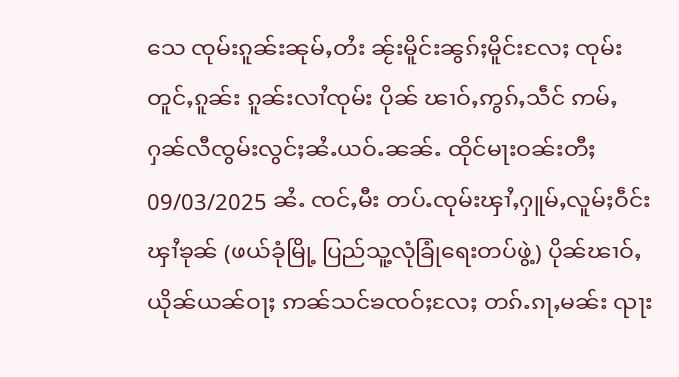သေ ၸုမ်းၵူၼ်းၼုမ်ႇတႆး ၼႂ်းမိူင်းၼွၵ်ႈမိူင်းလႄႈ ၸုမ်းတူင်ႇၵူၼ်း ၵူၼ်းလၢႆၸုမ်း ပိုၼ် ၽၢဝ်ႇဢွၵ်ႇသဵင် ဢမ်ႇႁၼ်လီၸွမ်းလွင်ႈၼႆႉယဝ်ႉၼၼ်ႉ ထိုင်မႃးဝၼ်းတီႈ 09/03/2025 ၼႆႉ ၸင်ႇမီး တပ်ႉၸုမ်းၾၢႆႇႁူမ်ႇလူမ်ႈဝဵင်းၾၢႆၶုၼ် (ဖယ်ခုံမြို့ ပြည်သူ့လုံခြုံရေးတပ်ဖွဲ့) ပိုၼ်ၽၢဝ်ႇယိုၼ်ယၼ်ဝႃႈ ဢၼ်သင်ၶၸဝ်ႈလႄႈ တၵ်ႉၵႃႇမၼ်း ၺႃး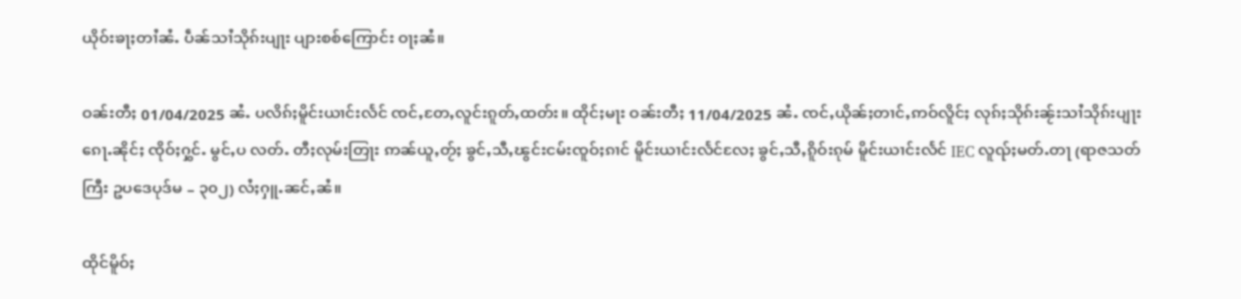ယိုဝ်းၶႃႈတၢႆၼႆႉ ပဵၼ်သၢႆသိုၵ်းပျႃး ပျားစစ်ကြောင်း ဝႃႈၼႆ။

ဝၼ်းတီႈ 01/04/2025 ၼႆႉ ပလိၵ်ႈမိူင်းယၢင်းလႅင် ၸင်ႇတႄႇလူင်းၵူတ်ႇထတ်း။ ထိုင်ႈမႃး ဝၼ်းတီႈ 11/04/2025 ၼႆႉ ၸင်ႇယိုၼ်ႈတၢင်ႇဢဝ်လိူင်ႈ လုၵ်ႈသိုၵ်းၼႂ်းသၢႆသိုၵ်းပျႃး ၵေႃႉၼိုင်ႈ ၸိုဝ်ႈႁွင်ႉ မွင်ႇပ လတ်ႉ တီႈလုမ်းတြႃး ဢၼ်ယူႇတႂ်ႈ ၶွင်ႇသီႇၽွင်းငမ်းၸူဝ်ႈၵၢင် မိူင်းယၢင်းလႅင်လႄႈ ၶွင်ႇသီႇၵိူဝ်းၵုမ် မိူင်းယၢင်းလႅင် IEC လူၺ်ႈမတ်ႉတႃ (ရာဇသတ်ကြီး ဥပဒေပုဒ်မ – ၃၀၂) လႆႈႁူႉၼင်ႇၼႆ။

ထိုင်မိူဝ်ႈ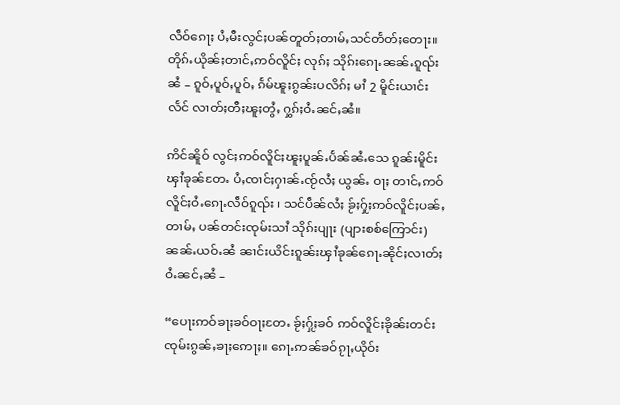လဵဝ်ၵေႃႈ ပႆႇမီးလွင်ႈပၼ်တူတ်ႈတၢမ်ႇသင်တႅတ်ႈတေႃး။ တိုၵ်ႉယိုၼ်ႈတၢင်ႇဢဝ်လိူင်ႈ လုၵ်ႈ သိုၵ်းၵေႃႉၼၼ်ႉၵူၺ်းၼႆ – ၵူဝ်ႇပူဝ်ႇပူဝ်ႇ ၵႅမ်ၽူႈၵွၼ်းပလိၵ်ႈ မၢႆ 2 မိူင်းယၢင်းလႅင် လၢတ်ႈတီႈၽူႈတွႆႇ ႁွၵ်ႈဝႆႉၼင်ႇၼႆ။

ဢိင်ၼိူဝ် လွင်ႈဢဝ်လိူင်ႈၽူႈပူၼ်ႉပႅၼ်ၼႆႉသေ ၵူၼ်းမိူင်းၾၢႆၶုၼ်တႄႉ ပႆႇၸၢင်ႈႁၢၼ်ႉၸႂ်လႆႈ ယွၼ်ႉ ဝႃႈ တၢင်ႇဢဝ်လိူင်ႈဝႆႉၵေႃႉလဵဝ်ၵူၺ်း ၊ သင်ပဵၼ်လႆႈ ၶႂ်ႈႁႂ်ႈဢဝ်လိူင်ႈပၼ်ႇတၢမ်ႇ ပၼ်တင်းၸုမ်းသၢႆ သိုၵ်းပျႃး (ပျားစစ်ကြောင်း) ၼၼ်ႉယဝ်ႉၼႆ ၼၢင်းယိင်းၵူၼ်းၾၢႆၶုၼ်ၵေႃႉၼိုင်ႈလၢတ်ႈဝႆႉၼင်ႇၼႆ –

“ပေႃးဢဝ်ၶႃႈၶဝ်ဝႃႈတႄႉ ၶႂ်ႈႁႂ်ႈၶဝ် ဢဝ်လိူင်ႈၶိုၼ်းတင်း ၸုမ်းၵွၼ်ႇၶႃႈဢေႃႈ။ ၵေႃႉဢၼ်ၶဝ်ၵႂႃႇယိုဝ်း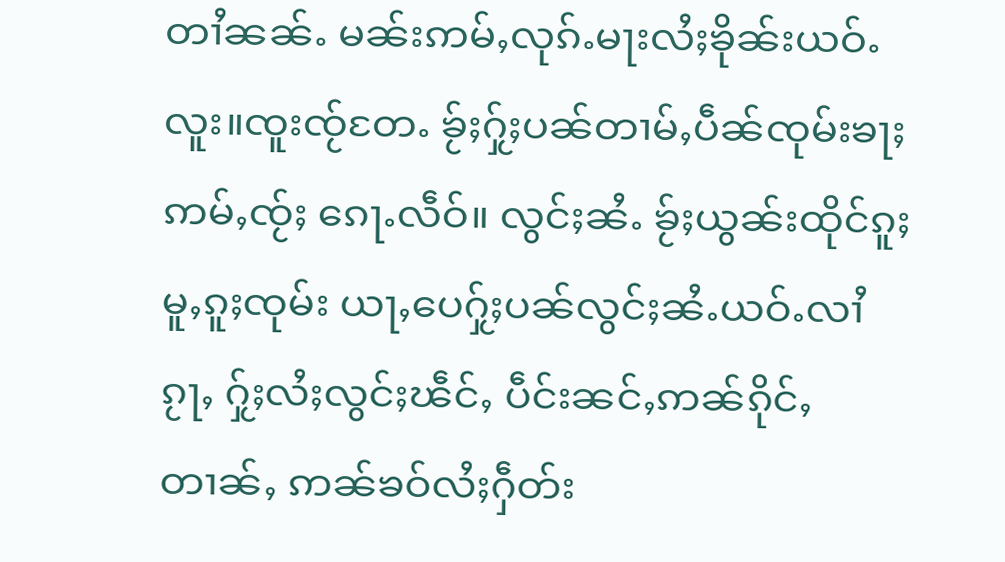တၢႆၼၼ်ႉ မၼ်းဢမ်ႇလုၵ်ႉမႃးလႆႈၶိုၼ်းယဝ်ႉလူး။ၸူးၸႂ်တႄႉ ၶႂ်ႈႁႂ်ႈပၼ်တၢမ်ႇပဵၼ်ၸုမ်းၶႃႈ ဢမ်ႇၸႂ်ႈ ၵေႃႉလဵဝ်။ လွင်ႈၼႆႉ ၶႂ်ႈယွၼ်းထိုင်ၵူႈမူႇၵူႈၸုမ်း ယႃႇပေႁႂ်ႈပၼ်လွင်ႈၼႆႉယဝ်ႉလၢႆၵႂႃႇ ႁႂ်ႈလႆႈလွင်ႈၽဵင်ႇ ပဵင်းၼင်ႇဢၼ်ၵိုင်ႇတၢၼ်ႇ ဢၼ်ၶဝ်လႆႈႁဵတ်း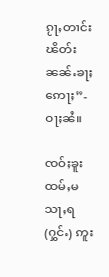ၵႂႃႇတၢင်းၽိတ်းၼၼ်ႉၶႃႈဢေႃႈ”- ဝႃႈၼႆ။

ၸဝ်ႈၶူးထမ်ႇမသႃႇရ (ႁွင်ႉ) ဢူး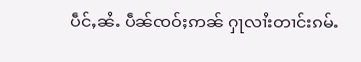ပဵင်ႇၼႆႉ ပဵၼ်ၸဝ်ႈဢၼ် ႁႃလၢႆးတၢင်းၵမ်ႉ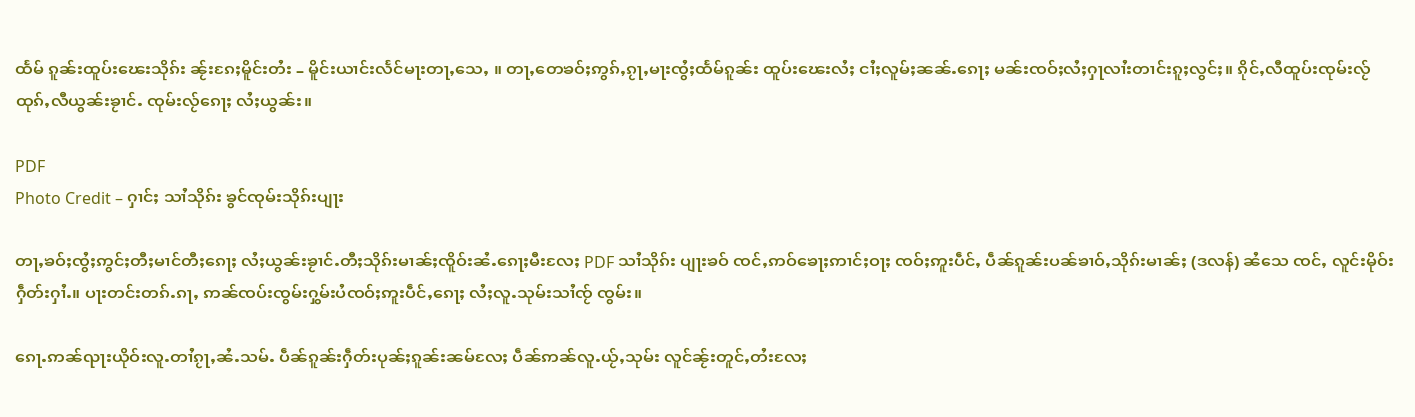ထႅမ် ၵူၼ်းထူပ်းၽေးသိုၵ်း ၼႂ်းၵႄႈမိူင်းတႆး – မိူင်းယၢင်းလႅင်မႃးတႃႇသေႇ ။ တႃႇတေၶဝ်ႈဢွၵ်ႇၵႂႃႇမႃးၸွႆႈထႅမ်ၵူၼ်း ထူပ်းၽေးလႆႈ ငၢႆႈလူမ်ႈၼၼ်ႉၵေႃႈ မၼ်းၸဝ်ႈလႆႈႁႃလၢႆးတၢင်းၵူႈလွင်ႈ။ ၵိုင်ႇလီထူပ်းၸုမ်းလႂ် ထုၵ်ႇလီယွၼ်းၶႂၢင်ႉ ၸုမ်းလႂ်ၵေႃႈ လႆႈယွၼ်း။

PDF
Photo Credit – ႁၢင်ႈ သၢႆသိုၵ်း ၶွင်ၸုမ်းသိုၵ်းပျႃး

တႃႇၶဝ်ႈၸွႆႈဢွင်ႈတီႈမၢင်တီႈၵေႃႈ လႆႈယွၼ်းၶႂၢင်ႉတီႈသိုၵ်းမၢၼ်ႈၸိူဝ်းၼႆႉၵေႃႈမီးလႄႈ PDF သၢႆသိုၵ်း ပျႃးၶဝ် ၸင်ႇဢဝ်ၶေႃႈဢၢင်ႈဝႃႈ ၸဝ်ႈဢူးပဵင်ႇ ပဵၼ်ၵူၼ်းပၼ်ၶၢဝ်ႇသိုၵ်းမၢၼ်ႈ (ဒလန်) ၼႆသေ ၸင်ႇ လူင်းမိုဝ်းႁဵတ်းႁၢႆႉ။ ပႃးတင်းတၵ်ႉၵႃႇ ဢၼ်ၸပ်းၸွမ်းႁွမ်းပႆၸဝ်ႈဢူးပဵင်ႇၵေႃႈ လႆႈလူႉသုမ်းသၢႆၸႂ် ၸွမ်း။

ၵေႃႉဢၼ်ၺႃးယိုဝ်းလူႉတၢႆၵႂႃႇၼႆႉသမ်ႉ ပဵၼ်ၵူၼ်းႁဵတ်းပုၼ်ႈၵူၼ်းၼမ်လႄႈ ပဵၼ်ဢၼ်လူႉယႂ်ႇသုမ်း လူင်ၼႂ်းတူင်ႇတႆးလႄႈ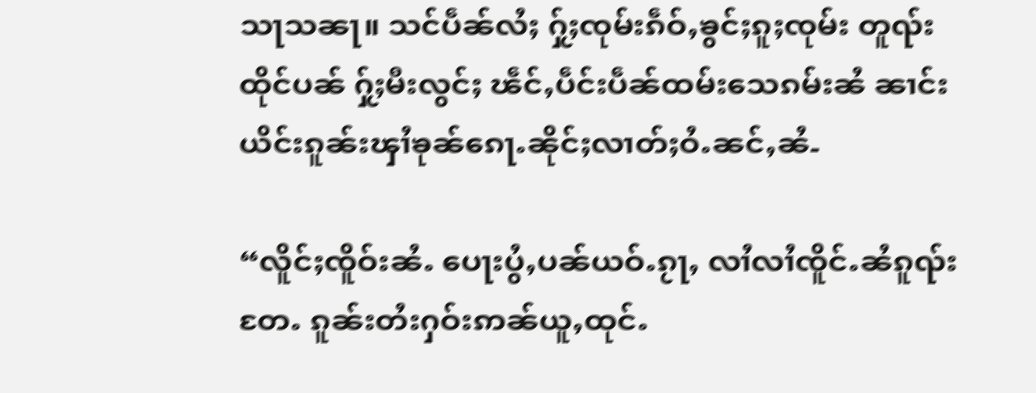သႃသၼႃ။ သင်ပဵၼ်လႆႈ ႁႂ်ႈၸုမ်းၵဵဝ်ႇၶွင်ႈၵူႈၸုမ်း တူၺ်းထိုင်ပၼ် ႁႂ်ႈမီးလွင်ႈ ၽဵင်ႇပဵင်းပဵၼ်ထမ်းသေၵမ်းၼႆ ၼၢင်းယိင်းၵူၼ်းၾၢႆၶုၼ်ၵေႃႉၼိုင်ႈလၢတ်ႈဝႆႉၼင်ႇၼႆ-

“လိူင်ႈၸိူဝ်းၼႆႉ ပေႃးပွႆႇပၼ်ယဝ်ႉၵႂႃႇ လၢႆလၢႆၸိူင်ႉၼႆၵူၺ်းတႄႉ ၵူၼ်းတႆးႁဝ်းဢၼ်ယူႇထုင်ႉ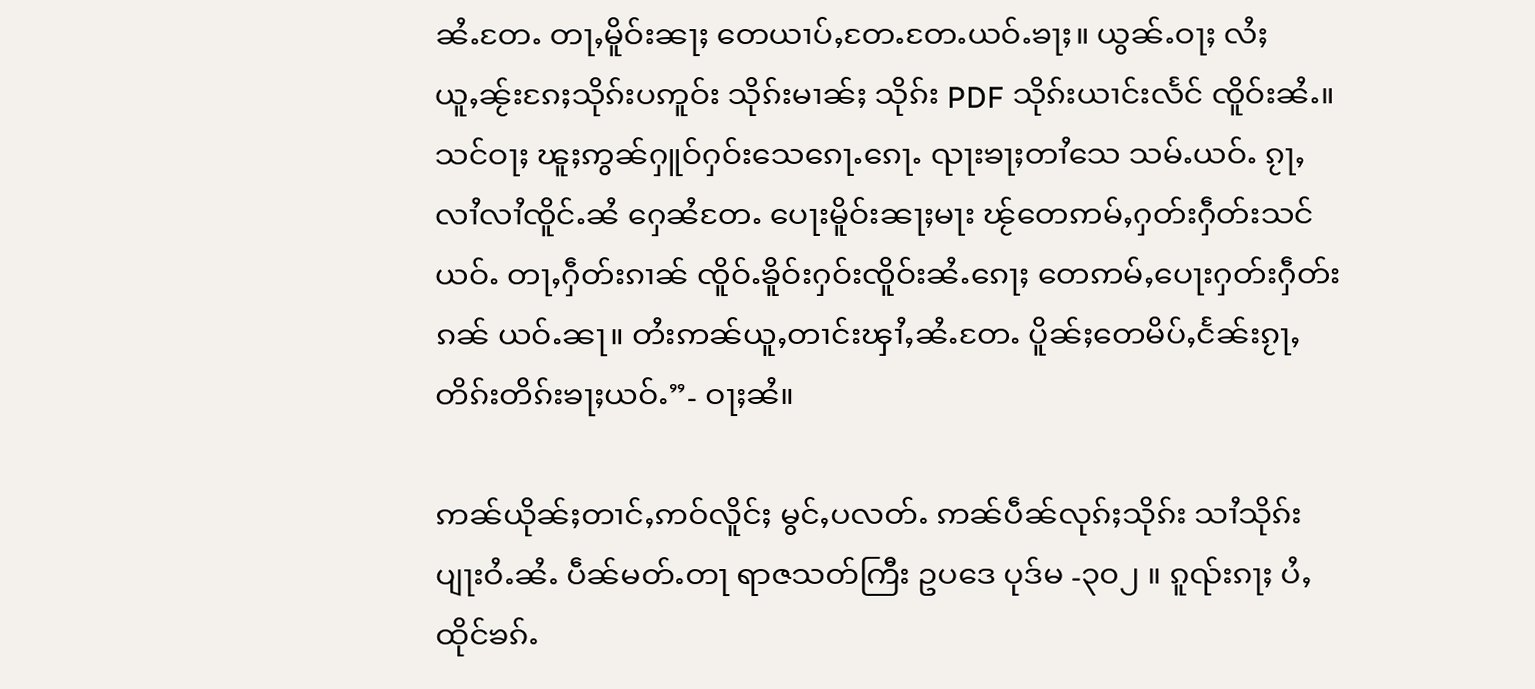ၼႆႉတႄႉ တႃႇမိူဝ်းၼႃႈ တေယၢပ်ႇတႄႉတႄႉယဝ်ႉၶႃႈ။ ယွၼ်ႉဝႃႈ လႆႈယူႇၼႂ်းၵႄႈသိုၵ်းပဢူဝ်း သိုၵ်းမၢၼ်ႈ သိုၵ်း PDF သိုၵ်းယၢင်းလႅင် ၸိူဝ်းၼႆႉ။ သင်ဝႃႈ ၽူႈဢွၼ်ႁူဝ်ႁဝ်းသေၵေႃႉၵေႃႉ ၺႃးၶႃႈတၢႆသေ သမ်ႉယဝ်ႉ ၵႂႃႇလၢႆလၢႆၸိူင်ႉၼႆ ႁေၼႆတႄႉ ပေႃးမိူဝ်းၼႃႈမႃး ၽႂ်တေဢမ်ႇႁတ်းႁဵတ်းသင်ယဝ်ႉ တႃႇႁဵတ်းၵၢၼ် ၸိူဝ်ႉၶိူဝ်းႁဝ်းၸိူဝ်းၼႆႉၵေႃႈ တေဢမ်ႇပေႃးႁတ်းႁဵတ်းၵၼ် ယဝ်ႉၼႃ။ တႆးဢၼ်ယူႇတၢင်းၾၢႆႇၼႆႉတႄႉ ပိူၼ်ႈတေမိပ်ႇငႅၼ်းၵႂႃႇတိၵ်းတိၵ်းၶႃႈယဝ်ႉ”- ဝႃႈၼႆ။

ဢၼ်ယိုၼ်ႈတၢင်ႇဢဝ်လိူင်ႈ မွင်ႇပလတ်ႉ ဢၼ်ပဵၼ်လုၵ်ႈသိုၵ်း သၢႆသိုၵ်းပျႃးဝႆႉၼႆႉ ပဵၼ်မတ်ႉတႃ ရာဇသတ်ကြီး ဥပဒေ ပုဒ်မ -၃၀၂ ။ ၵူၺ်းၵႃႈ ပႆႇထိုင်ၶၵ်ႉ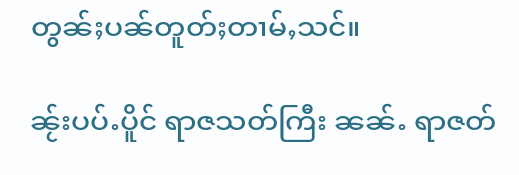တွၼ်ႈပၼ်တူတ်ႈတၢမ်ႇသင်။

ၼႂ်းပပ်ႉပိူင် ရာဇသတ်ကြီး ၼၼ်ႉ ရာဇတ်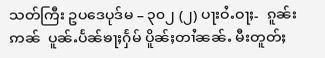သတ်ကြီး ဥပဒေပုဒ်မ – ၃၀၂ (၂) ပႃးဝႆႉဝႃႈ-  ၵူၼ်းဢၼ်  ပူၼ်ႉပႅၼ်ၶႃႈႁႅမ် ပိူၼ်ႈတၢႆၼၼ်ႉ မီးတူတ်ႈ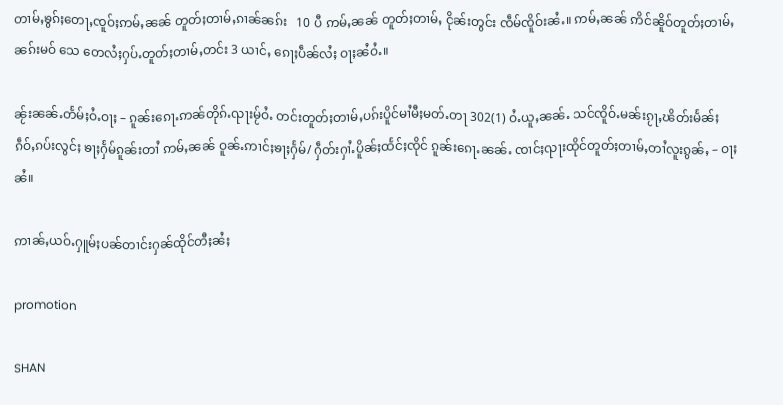တၢမ်ႇၶွၵ်ႈတေႃႇၸူဝ်ႈဢမ်ႇၼၼ် တူတ်ႈတၢမ်ႇၵၢၼ်ၼၵ်း   10 ပီ ဢမ်ႇၼၼ် တူတ်ႈတၢမ်ႇ ငိုၼ်းတွင်း ၸဵမ်ၸိူဝ်းၼႆႉ။ ဢမ်ႇၼၼ် ဢိင်ၼိူဝ်တူတ်ႈတၢမ်ႇၼၵ်းမဝ် သေ တေလႆႈႁပ်ႉတူတ်ႈတၢမ်ႇတင်း 3 ယၢင်ႇ ၵေႃႈပဵၼ်လႆႈ ဝႃႈၼႆဝႆႉ။

ၼႂ်းၼၼ်ႉတႅမ်ႈဝႆႉဝႃႈ – ၵူၼ်းၵေႃႉဢၼ်တိုၵ်ႉၺႃးမႂ်ဝႆႉ တင်းတူတ်ႈတၢမ်ႇပၵ်းပိူင်မၢႆမီႈမတ်ႉတႃ 302(1) ဝႆႉယူႇၼၼ်ႉ သင်ၸိူဝ်ႉမၼ်းၵႂႃႇၽိတ်းမႅၼ်ႈၵဵဝ်ႇၵပ်းလွင်ႈ ၶႃႈႁႅမ်ၵူၼ်းတၢႆ ဢမ်ႇၼၼ် ဝူၼ်ႉဢၢင်ႈၶႃႈႁႅမ်/ ႁဵတ်းႁၢႆႉပိူၼ်ႈထႅင်ႈၸိုင် ၵူၼ်းၵေႃႉၼၼ်ႉ ၸၢင်ႈၺႃးထိုင်တူတ်ႈတၢမ်ႇတၢႆလူးၵွၼ်ႇ – ဝႃႈၼႆ။

ဢၢၼ်ႇယဝ်ႉႁူမ်ႈပၼ်တၢင်းႁၼ်ထိုင်တီႈၼႆႈ

promotion

SHAN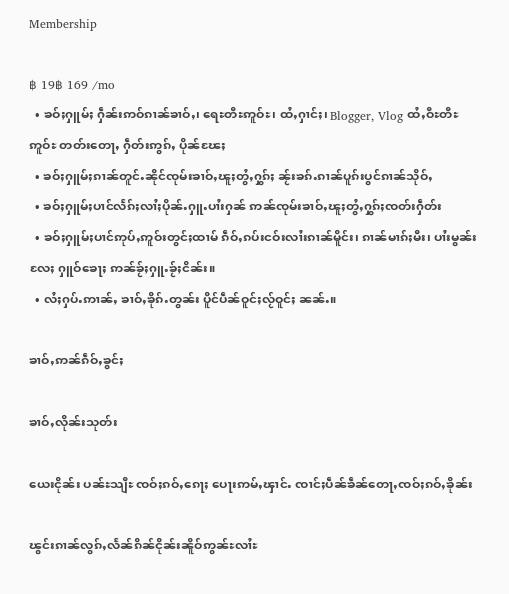Membership

฿ 19฿ 169 /mo
  • ၶဝ်ႈႁူမ်ႈ ႁဵၼ်းဢဝ်ၵၢၼ်ၶၢဝ်ႇ၊ ရေႊတီႊဢူဝ်ႊ၊ ထႆႇႁၢင်ႈ၊ Blogger, Vlog ထႆႇဝီႊတီႊဢူဝ်ႊ တတ်းတေႃႇ ႁဵတ်းဢွၵ်ႇ ပိုၼ်ၽႄႈ
  • ၶဝ်ႈႁူမ်ႈၵၢၼ်တူင်ႉၼိုင်ၸုမ်းၶၢဝ်ႇၽူႈတွႆႇႁွၵ်ႈ ၼႂ်းၶၵ်ႉၵၢၼ်ပူၵ်းပွင်ၵၢၼ်သိုဝ်ႇ
  • ၶဝ်ႈႁူမ်ႈပၢင်လႅၵ်ႈလၢႆႈပိုၼ်ႉႁူႉပၢႆးႁၼ် ဢၼ်ၸုမ်းၶၢဝ်ႇၽူႈတွႆႇႁွၵ်ႈၸတ်းႁဵတ်း
  • ၶဝ်ႈႁူမ်ႈပၢင်ဢုပ်ႇဢူဝ်းတွင်ႈထၢမ် ၵဵဝ်ႇၵပ်းငဝ်းလၢႆးၵၢၼ်မိူင်း၊ ၵၢၼ်မၢၵ်ႈမီး၊ ပၢႆးမွၼ်း လႄႈ ႁူဝ်ၶေႃႈ ဢၼ်ၶႂ်ႈႁူႉၶႂ်ႈငိၼ်း။
  • လႆႈႁပ်ႉဢၢၼ်ႇ ၶၢဝ်ႇၶိုၵ်ႉတွၼ်း ပိူင်ပဵၼ်ဝူင်ႈလႂ်ဝူင်ႈ ၼၼ်ႉ။

ၶၢဝ်ႇဢၼ်ၵဵဝ်ႇၶွင်ႈ

ၶၢဝ်ႇလိုၼ်းသုတ်း

ယေးငိုၼ်း ပၼ်ႊသျီႊ ၸဝ်ႈၵဝ်ႇၵေႃႈ ပေႃးဢမ်ႇၾၢင်ႉ ၸၢင်ႈပဵၼ်ၶဵၼ်တေႃႇၸဝ်ႈၵဝ်ႇၶိုၼ်း

ၽွင်းၵၢၼ်လွၵ်ႇလႅၼ်ၵိၼ်ငိုၼ်းၼိူဝ်ဢွၼ်ႊလၢႆႊ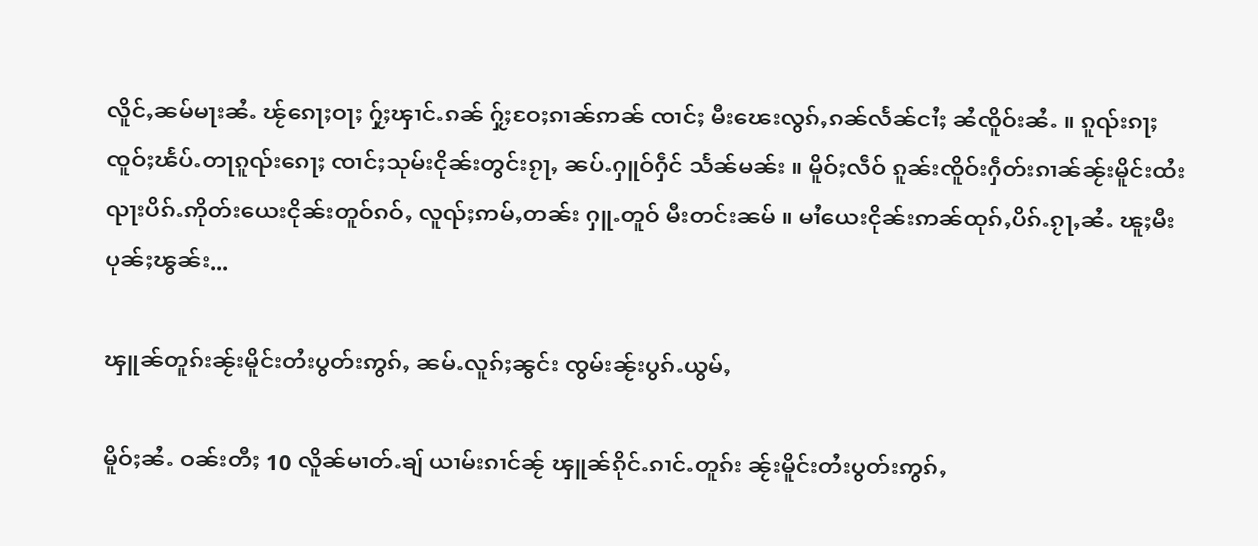လိူင်ႇၼမ်မႃးၼႆႉ ၽႂ်ၵေႃႈဝႃႈ ႁႂ်ႈၾၢင်ႉၵၼ် ႁႂ်ႈဝႄႈၵၢၼ်ဢၼ် ၸၢင်ႈ မီးၽေးလွၵ်ႇၵၼ်လႅၼ်ငၢႆႈ ၼႆၸိူဝ်းၼႆႉ ။ ၵူၺ်းၵႃႈ ၸူဝ်ႈၽႅပ်ႉတႃၵူၺ်းၵေႃႈ ၸၢင်ႈသုမ်းငိုၼ်းတွင်းၵႂႃႇ ၼပ်ႉႁူဝ်ႁဵင် သႅၼ်မၼ်း ။ မိူဝ်ႈလဵဝ် ၵူၼ်းၸိူဝ်းႁဵတ်းၵၢၼ်ၼႂ်းမိူင်းထႆး ၺႃးပိၵ်ႉဢိုတ်းယေးငိုၼ်းတူဝ်ၵဝ်ႇ လူၺ်ႈဢမ်ႇတၼ်း ႁူႉတူဝ် မီးတင်းၼမ် ။ မၢႆယေးငိုၼ်းဢၼ်ထုၵ်ႇပိၵ်ႉၵႂႃႇၼႆႉ ၽူႈမီးပုၼ်ႈၽွၼ်း...

ၾူၼ်တူၵ်းၼႂ်းမိူင်းတႆးပွတ်းဢွၵ်ႇ ၼမ်ႉလူၵ်ႈၼွင်း ၸွမ်းၼႂ်းပွၵ်ႉယွမ်ႇ

မိူဝ်ႈၼႆႉ ဝၼ်းတီႈ 10 လိူၼ်မၢတ်ႉၶျ် ယၢမ်းၵၢင်ၼႂ် ၾူၼ်ၵိုင်ႉၵၢင်ႉတူၵ်း ၼႂ်းမိူင်းတႆးပွတ်းဢွၵ်ႇ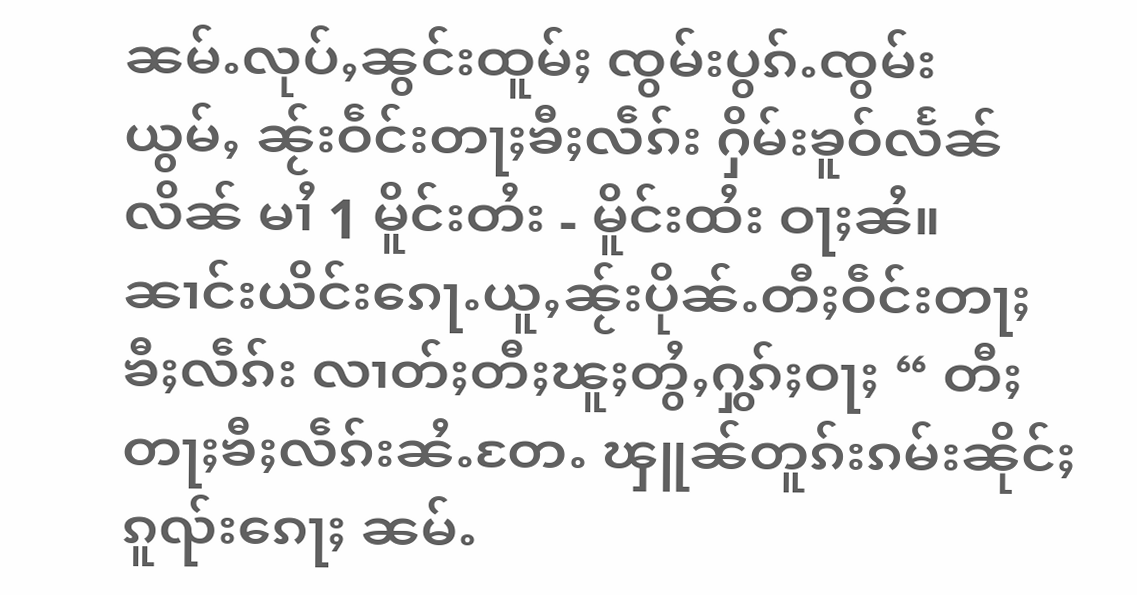ၼမ်ႉလုပ်ႇၼွင်းထူမ်ႈ ၸွမ်းပွၵ်ႉၸွမ်းယွမ်ႇ ၼႂ်းဝဵင်းတႃႈၶီႈလဵၵ်း ႁိမ်းၶူဝ်လႅၼ်လိၼ် မၢႆ 1 မိူင်းတႆး - မိူင်းထႆး ဝႃႈၼႆ။ ၼၢင်းယိင်းၵေႃႉယူႇၼႂ်းပိုၼ်ႉတီႈဝဵင်းတႃႈၶီႈလဵၵ်း လၢတ်ႈတီႈၽူႈတွႆႇႁွၵ်ႈဝႃႈ “ တီႈတႃႈၶီႈလဵၵ်းၼႆႉတႄႉ ၾူၼ်တူၵ်းၵမ်းၼိုင်ႈၵူၺ်းၵေႃႈ ၼမ်ႉ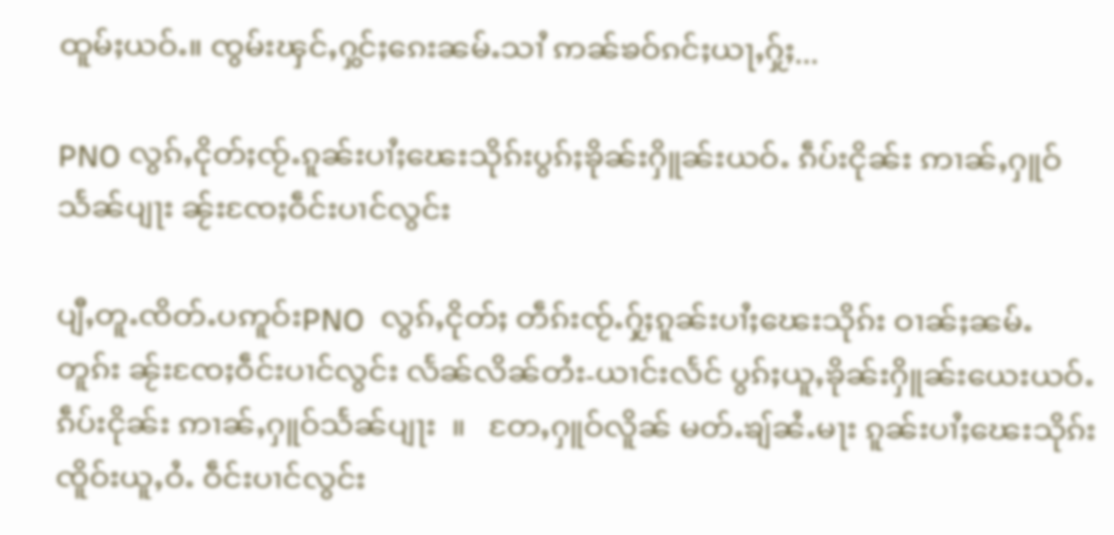ထူမ်ႈယဝ်ႉ။ ၸွမ်းၾင်ႇႁွင်ႈၵေးၼမ်ႉသၢႆ ဢၼ်ၶဝ်ၵင်ႈယႃႇႁႂ်ႈ...

PNO လွၵ်ႇငိုတ်ႈၸႂ်ႉၵူၼ်းပၢႆႈၽေးသိုၵ်းပွၵ်ႈၶိုၼ်းႁိူၼ်းယဝ်ႉ ၵဵပ်းငိုၼ်း ဢၢၼ်ႇႁူဝ်သႅၼ်ပျႃး ၼႂ်းၸႄႈဝဵင်းပၢင်လွင်း

ပျီႇတူႉၸိတ်ႉပဢူဝ်းPNO  လွၵ်ႇငိုတ်ႈ တဵၵ်းၸႂ်ႉႁႂ်ႈၵူၼ်းပၢႆႈၽေးသိုၵ်း ဝၢၼ်ႈၼမ်ႉတူၵ်း ၼႂ်းၸႄႈဝဵင်းပၢင်လွင်း လႅၼ်လိၼ်တႆး-ယၢင်းလႅင် ပွၵ်ႈယူႇၶိုၼ်းႁိူၼ်းယေးယဝ်ႉ ၵဵပ်းငိုၼ်း ဢၢၼ်ႇႁူဝ်သႅၼ်ပျႃး  ။   တႄႇႁူဝ်လိူၼ် မတ်ႉၶျ်ၼႆႉမႃး ၵူၼ်းပၢႆႈၽေးသိုၵ်း ၸိူဝ်းယူႇဝႆႉ ဝဵင်းပၢင်လွင်း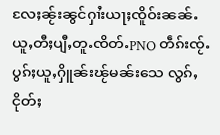လႄႈၼႂ်းၼွင်ႁၢႆးယႃႈၸိူဝ်းၼၼ်ႉ ယူႇတီႈပျီႇတူႉၸိတ်ႉPNO တဵၵ်းၸႂ်ႉပွၵ်ႈယူႇႁိူၼ်းၽႂ်မၼ်းသေ လွၵ်ႇငိုတ်ႈ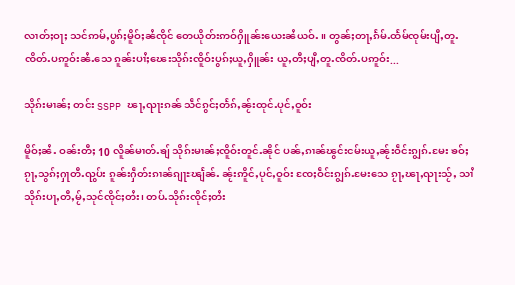လၢတ်ႈဝႃႈ သင်ဢမ်ႇပွၵ်ႈမိူဝ်ႈၼႆၸိုင် တေယိုတ်းဢဝ်ႁိူၼ်းယေးၼႆယဝ်ႉ ။ တွၼ်ႈတႃႇၵႅမ်ႉထႅမ်ၸုမ်းပျီႇတူႉၸိတ်ႉပဢူဝ်းၼႆႉသေ ၵူၼ်းပၢႆႈၽေးသိုၵ်းၸိူဝ်းပွၵ်ႈယူႇႁိူၼ်း ယူႇတီႈပျီႇတူႉၸိတ်ႉပဢူဝ်း...

သိုၵ်းမၢၼ်ႈ တင်း SSPP ၽႃႇၺႃးၵၼ် သဵင်ၵွင်ႈတႅၵ်ႇၼႂ်းထုင်ႉပုင်ႇဝူဝ်း

မိူဝ်ႈၼႆႉ ဝၼ်းတီႈ 10 လိူၼ်မၢတ်ႉၶျ် သိုၵ်းမၢၼ်ႈၸိူဝ်းတူင်ႉၼိုင် ပၼ်ႇၵၢၼ်ၽွင်းငမ်းယူႇၼႂ်းဝဵင်းၵျွၵ်ႉမႄး ၶဝ်ႈၵႂႃႇသွၵ်ႈႁႃတီႉၺွပ်း ၵူၼ်းႁဵတ်းၵၢၼ်ၵျႃႊၽျႅၼ်ႉ ၼႂ်းဢိူင်ႇပုင်ႇဝူဝ်း ၸႄႈဝဵင်းၵျွၵ်ႉမႄးသေ ၵႂႃႇၽႃႇၺႃးသႂ်ႇ သၢႆသိုၵ်းပႃႇတီႇမႂ်ႇသုင်ၸိုင်ႈတႆး၊ တပ်ႉသိုၵ်းၸိုင်ႈတႆး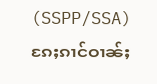(SSPP/SSA) ၵႄႈၵၢင်ဝၢၼ်ႈ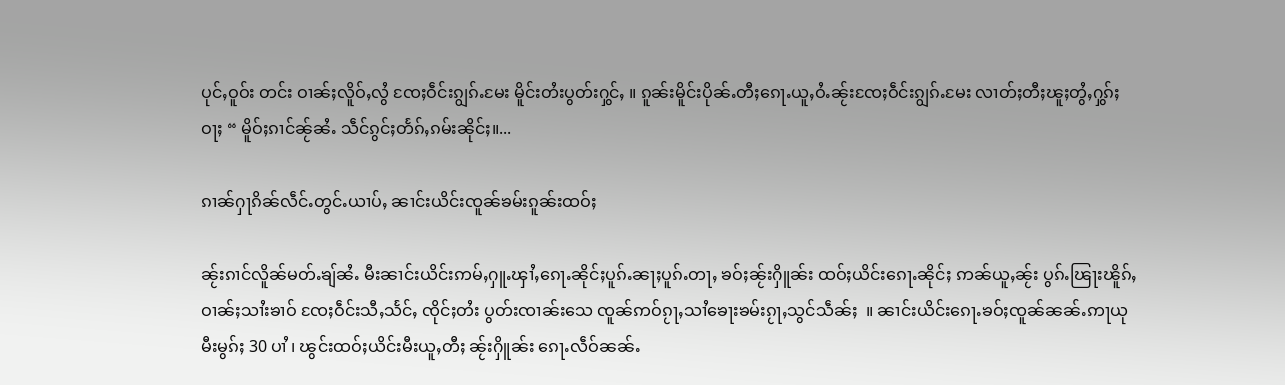ပုင်ႇဝူဝ်း တင်း ဝၢၼ်ႈလိူဝ်ႇလွႆ ၸႄႈဝဵင်းၵျွၵ်ႉမႄး မိူင်းတႆးပွတ်းႁွင်ႇ ။ ၵူၼ်းမိူင်းပိုၼ်ႉတီႈၵေႃႉယူႇဝႆႉၼႂ်းၸႄႈဝဵင်းၵျွၵ်ႉမႄး လၢတ်ႈတီႈၽူႈတွႆႇႁွၵ်ႈဝႃႈ “ မိူဝ်ႈၵၢင်ၼႂ်ၼႆႉ သဵင်ၵွင်ႈတႅၵ်ႇၵမ်းၼိုင်ႈ။...

ၵၢၼ်ႁႃၵိၼ်လဵင်ႉတွင်ႉယၢပ်ႇ ၼၢင်းယိင်းၸူၼ်ၶမ်းၵူၼ်းထဝ်ႈ

ၼႂ်းၵၢင်လိူၼ်မတ်ႉၶျ်ၼႆႉ မီးၼၢင်းယိင်းဢမ်ႇႁူႉၾၢႆႇၵေႃႉၼိုင်ႈပူၵ်ႉၼႃႈပူၵ်ႉတႃႇ ၶဝ်ႈၼႂ်းႁိူၼ်း ထဝ်ႈယိင်းၵေႃႉၼိုင်ႈ ဢၼ်ယူႇၼႂ်း ပွၵ်ႉၽြႃးၽိူၵ်ႇ ဝၢၼ်ႈသၢႆးၶၢဝ် ၸႄႈဝဵင်းသီႇသႅင်ႇ ၸိုင်ႈတႆး ပွတ်းၸၢၼ်းသေ ၸူၼ်ဢဝ်ၵႂႃႇသၢႆၶေႃးၶမ်းၵႂႃႇသွင်သဵၼ်ႈ  ။ ၼၢင်းယိင်းၵေႃႉၶဝ်ႈၸူၼ်ၼၼ်ႉဢႃယုမီးမွၵ်ႈ 30 ပၢႆ ၊ ၽွင်းထဝ်ႈယိင်းမီးယူႇတီႈ ၼႂ်းႁိူၼ်း ၵေႃႉလဵဝ်ၼၼ်ႉ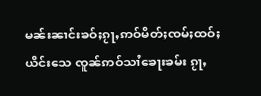မၼ်းၼၢင်းၶဝ်ႈၵႂႃႇဢဝ်မိတ်ႈၸမ်ႈထဝ်ႈယိင်းသေ ၸူၼ်ဢဝ်သၢႆၶေႃးၶမ်း ၵႂႃႇ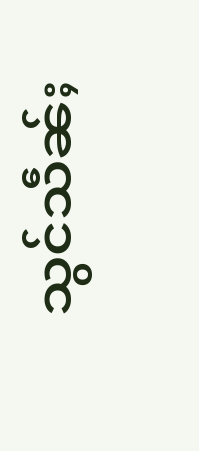သွင်သဵၼ်ႈ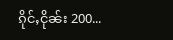ၵိုင်ႇငိုၼ်း 200...